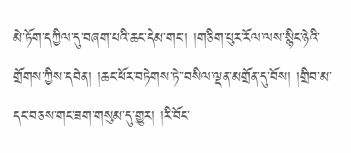མེ་ཏོག་དཀྱིལ་དུ་བཞག་པའི་ཆང་དེམ་གང་། །གཅིག་པུར་རོལ་ལས་སྙིང་ཉེའི་གྲོགས་ཀྱིས་དབེན། །ཆང་ཕོར་བཏེགས་ཏེ་་བསིལ་ལྡན་མགྲོན་དུ་བོས། །གྲིབ་མ་དང་བཅས་གང་ཟག་གསུམ་དུ་གྱུར། །རི་བོང་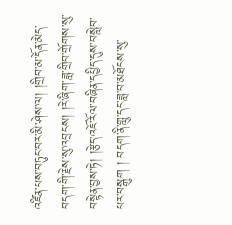འཛིན་པས་བཏུང་བར་མི་ཤེས་ལ། །གྲིབ་མ་དོན་མེད་བདག་གི་རྗེས་སུ་འབྲངས། །རེ་ཞིག་ཟླ་གྲིབ་གྲོགས་སུ་བསྟེན་བྱས་ཏེ། །རྩེད་འཇོ་རོལ་བཞིན་དཔྱིད་དུས་བསླེབ་པར་བསྒུག ། བདག་ནི་གླུ་དང་ཟླ་བ་མཐོངས་སུ་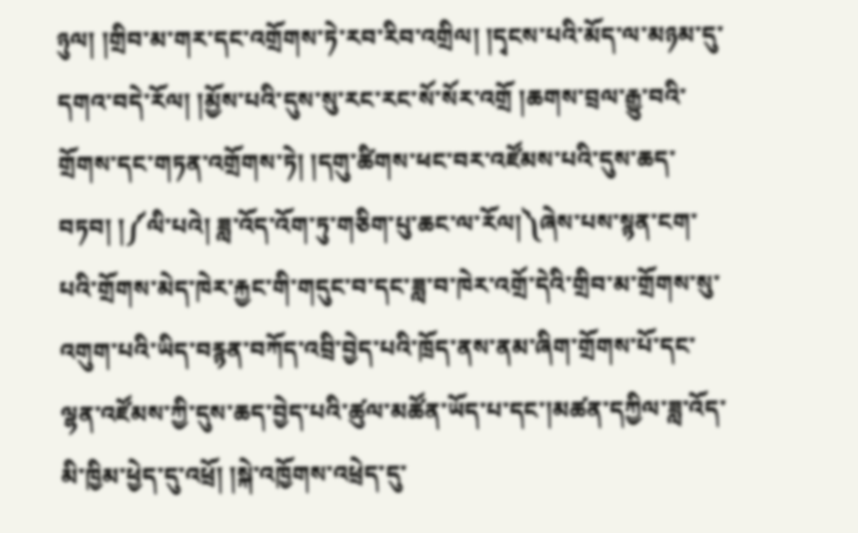ཉུལ། །གྲིབ་མ་གར་དང་འགྲོགས་ཏེ་རབ་རིབ་འགྲིལ། །དྭངས་པའི་མོད་ལ་མཉམ་དུ་དགའ་བདེ་རོལ། །མྱོས་པའི་དུས་སུ་རང་རང་སོ་སོར་འགྲོ །ཆགས་བྲལ་རྒྱུ་བའི་གྲོགས་དང་གཏན་འགྲོགས་ཏེ། །དགུ་ཚིགས་ཕང་བར་འཛོམས་པའི་དུས་ཆད་བཏབ། །༼ལི་པའེ། ཟླ་འོད་འོག་ཏུ་གཅིག་པུ་ཆང་ལ་རོལ།༽ཞེས་པས་སྙན་ངག་པའི་གྲོགས་མེད་ཁེར་རྐྱང་གི་གདུང་བ་དང་ཟླ་བ་ཁེར་འགྲོ་དེའི་གྲིབ་མ་གྲོགས་སུ་འགུག་པའི་ཡིད་བརྙན་བཀོད་འབྲི་བྱེད་པའི་ཁྲོད་ནས་ནམ་ཞིག་གྲོགས་པོ་དང་ལྷན་འཛོམས་ཀྱི་དུས་ཆད་བྱེད་པའི་ཚུལ་མཚོན་ཡོད་པ་དང་།མཚན་དཀྱིལ་ཟླ་འོད་མི་ཁྱིམ་ཕྱེད་དུ་འཕྲོ། །སྐེ་འཁྱོགས་འཕྲེད་དུ་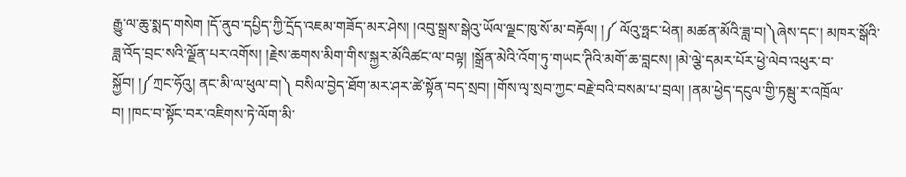རྒྱུ་ལ་ཆུ་སྨད་གསེག །དོ་ནུབ་དཔྱིད་ཀྱི་དྲོད་འཇམ་གཟོད་མར་ཤེས། །འབུ་སྒྲས་སྒེའུ་ཡོལ་ལྗང་ཁུ་སོ་མ་བརྟོལ། །༼ ལོའུ་ཧྥང་ཕེན། མཚན་མོའི་ཟླ་བ།༽ཞེས་དང་། མཁར་སྒོའི་ཟླ་འོད་བྲང་སའི་ལྗོན་པར་འགོས། །རྗེས་ཆགས་མིག་གིས་སྐྱར་མོའིཚང་ལ་བལྟ། །སྒྲོན་མེའི་འོག་ཏུ་གཡང་ཊིའི་མགོ་ཆ་བླངས། །མེ་ལྕེ་དམར་པོར་ཕྱེ་ལེབ་འཕུར་བ་སྐྱོབ། །༼ཀྲང་ཧོའུ། ནང་མི་ལ་ཕུལ་བ།༽ བསིལ་བྱེད་ཐོག་མར་ཤར་ཚེ་སྟོན་བད་སྲབ། །གོས་ལྭ་སྲབ་ཀྱང་བརྗེ་བའི་བསམ་པ་བྲལ། །ནམ་ཕྱེད་དངུལ་གྱི་ཏམྦུ་ར་འཁྲོལ་བ། །ཁང་བ་སྟོང་བར་འཇིགས་ཏེ་ལོག་མི་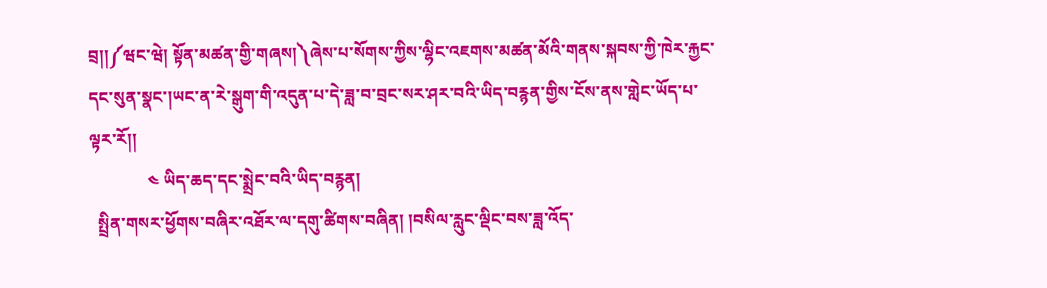བྲ།།༼ཝང་ཝེ། སྟོན་མཚན་གྱི་གཞས།༽ཞེས་པ་སོགས་ཀྱིས་ལྷིང་འཇགས་མཚན་མོའི་གནས་སྐབས་ཀྱི་ཁེར་རྐྱང་དང་སུན་སྣང་།ཡང་ན་རེ་སྒུག་གི་འདུན་པ་དེ་ཟླ་བ་བྲང་སར་ཤར་བའི་ཡིད་བརྙན་གྱིས་ངོས་ནས་གླེང་ཡོད་པ་ལྟར་རོ།།
              ༤ ཡིད་ཆད་དང་སྨྲེང་བའི་ཡིད་བརྙན།
  སྤྲིན་གསར་ཕྱོགས་བཞིར་འཐོར་ལ་དགུ་ཚིགས་བཞིན། །བསིལ་རླུང་ལྡིང་བས་ཟླ་འོད་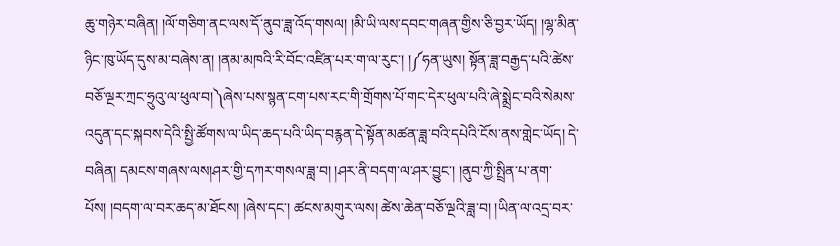ཆུ་གཉེར་བཞིན། །ལོ་གཅིག་ནང་ལས་དོ་ནུབ་ཟླ་འོད་གསལ། །མི་ཡི་ལས་དབང་གཞན་གྱིས་ཅི་བྱར་ཡོད། །ལྷ་མིན་ཉིང་ཁུ་ཡོད་དུས་མ་བཞེས་ན། །ནམ་མཁའི་རི་བོང་འཛིན་པར་ག་ལ་རུང་། །༼ཧན་ཡུས། སྟོན་ཟླ་བརྒྱད་པའི་ཚེས་བཅོ་ལྔར་ཀྲང་ཧྲུའུ་ལ་ཕུལ་བ།༽ཞེས་པས་སྙན་ངག་པས་རང་གི་གྲོགས་པོ་གང་དེར་ཕུལ་པའི་ཞེ་སྨྲེང་བའི་སེམས་འདུན་དང་སྐབས་དེའི་སྤྱི་ཚོགས་ལ་ཡིད་ཆད་པའི་ཡིད་བརྙན་དེ་སྟོན་མཚན་ཟླ་བའི་དཔེའི་ངོས་ནས་གླེང་ཡོད། དེ་བཞིན། དམངས་གཞས་ལས།ཤར་གྱི་དཀར་གསལ་ཟླ་བ། །ཤར་ནི་བདག་ལ་ཤར་བྱུང་། །ནུབ་ཀྱི་སྤྲིན་པ་ནག་པོས། །བདག་ལ་བར་ཆད་མ་ཐོངས། །ཞེས་དང་། ཚངས་མགུར་ལས། ཚེས་ཆེན་བཅོ་ལྔའི་ཟླ་བ། །ཡིན་ལ་འདྲ་བར་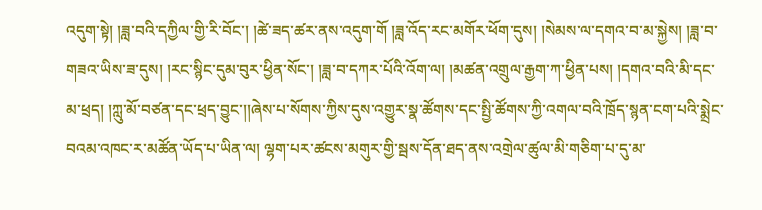འདུག་སྟེ། །ཟླ་བའི་དཀྱིལ་གྱི་རི་བོང་། །ཚེ་ཟད་ཚར་ནས་འདུག་གོ །ཟླ་འོད་རང་མགོར་ཕོག་དུས། །སེམས་ལ་དགའ་བ་མ་སྐྱེས། །ཟླ་བ་གཟའ་ཡིས་ཟ་དུས། །རང་སྙིང་དུམ་བུར་ཕྱིན་སོང་། །ཟླ་བ་དཀར་པོའི་འོག་ལ། །མཚན་འགྲུལ་རྒྱག་ཀ་ཕྱིན་པས། །དགའ་བའི་མི་དང་མ་ཕྲད། །ཀླུ་མོ་བཙན་དང་ཕྲད་བྱུང་།།ཞེས་པ་སོགས་ཀྱིས་དུས་འགྱུར་སྣ་ཚོགས་དང་སྤྱི་ཚོགས་ཀྱི་འགལ་བའི་ཁྲོད་སྙན་ངག་པའི་སྨྲེང་བའམ་འཁང་ར་མཚོན་ཡོད་པ་ཡིན་ལ། ལྷག་པར་ཚངས་མགུར་གྱི་སྦས་དོན་ཐད་ནས་འགྲེལ་ཚུལ་མི་གཅིག་པ་དུ་མ་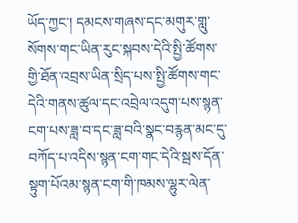ཡོད་ཀྱང་། དམངས་གཞས་དང་མགུར་གླུ་སོགས་གང་ཡིན་རུང་སྐབས་དེའི་སྤྱི་ཚོགས་གྱི་ཐོན་འབྲས་ཡིན་སྲིད་པས་སྤྱི་ཚོགས་གང་དེའི་གནས་ཚུལ་དང་འབྲེལ་འདུག་པས་སྙན་ངག་པས་ཟླ་བ་དང་ཟླ་བའི་སྣང་བརྙན་མང་དུ་བཀོད་པ་འདིས་སྙན་ངག་གང་དེའི་སྦས་དོན་སྟུག་པོའམ་སྙན་ངག་གི་ཁམས་ལྷུར་ལེན་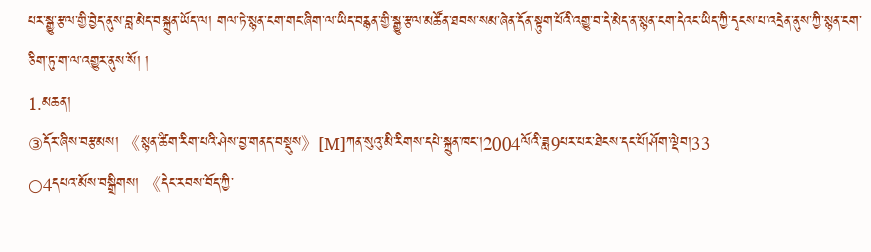པར་སྒྱུ་རྩལ་གྱི་བྱེད་ནུས་བླ་མེད་བསྐྲུན་ཡོད་ལ། གལ་ཏེ་སྙན་ངག་གང་ཞིག་ལ་ཡིད་བརྙན་གྱི་སྒྱུ་རྩལ་མཚོན་ཐབས་སམ་ཞེན་དོན་སྟུག་པོའི་འགྱུ་བ་དེ་མེད་ན་སྙན་ངག་དེའང་ཡིད་ཀྱི་དྭངས་པ་འདྲེན་ནུས་ཀྱི་སྙན་ངག་ཅིག་ཏུ་ག་ལ་འགྱུར་ནུས་སོ། །
1.མཆན།
③དོར་ཞིས་བརྩམས། 《སྙན་ཚིག་རིག་པའི་ཤེས་བྱ་གནད་བསྡུས》[M]ཀན་སུའུ་མི་རིགས་དཔེ་སྐྲུན་ཁང་།2004ལོའི་ཟླ9པར་པར་ཐེངས་དང་པོ།ཤོག་ལྡེབ།33
○4དཔའ་མོས་བསྒྲིགས། 《དེང་རབས་བོད་ཀྱི་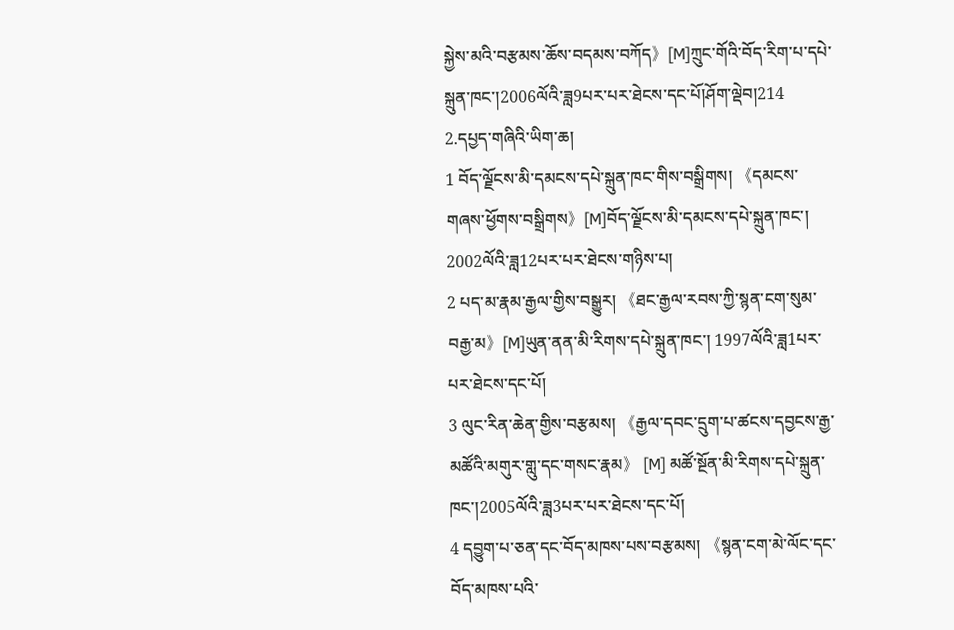སྐྱེས་མའི་བརྩམས་ཆོས་བདམས་བཀོད》[M]ཀྲུང་གོའི་བོད་རིག་པ་དཔེ་སྐྲུན་ཁང་།2006ལོའི་ཟླ9པར་པར་ཐེངས་དང་པོ།ཤོག་ལྡེབ།214
2.དཔྱད་གཞིའི་ཡིག་ཆ།
1 བོད་ལྗོངས་མི་དམངས་དཔེ་སྐྲུན་ཁང་གིས་བསྒྲིགས། 《དམངས་གཞས་ཕྱོགས་བསྒྲིགས》[M]བོད་ལྗོངས་མི་དམངས་དཔེ་སྐྲུན་ཁང་། 2002ལོའི་ཟླ12པར་པར་ཐེངས་གཉིས་པ།
2 པད་མ་རྣམ་རྒྱལ་གྱིས་བསྒྱུར། 《ཐང་རྒྱལ་རབས་ཀྱི་སྙན་ངག་སུམ་བརྒྱ་མ》[M]ཡུན་ནན་མི་རིགས་དཔེ་སྐྲུན་ཁང་། 1997ལོའི་ཟླ1པར་པར་ཐེངས་དང་པོ།
3 ལུང་རིན་ཆེན་གྱིས་བརྩམས། 《རྒྱལ་དབང་དྲུག་པ་ཚངས་དབྱངས་རྒྱ་མཚོའི་མགུར་གླུ་དང་གསང་རྣམ》 [M] མཚོ་སྔོན་མི་རིགས་དཔེ་སྐྲུན་ཁང་།2005ལོའི་ཟླ3པར་པར་ཐེངས་དང་པོ།
4 དབྱུག་པ་ཅན་དང་བོད་མཁས་པས་བརྩམས། 《སྙན་ངག་མེ་ལོང་དང་བོད་མཁས་པའི་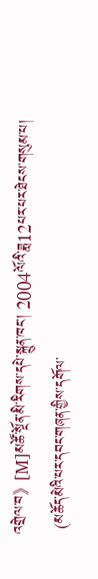འགྲེལ་བ》 [M]མཚོ་སྔོན་མི་རིགས་དཔེ་སྐྲུན་ཁང་། 2004ལོའི་ཟླ12པར་པར་ཐེངས་གསུམ་པ།
 (མཆོད་མེའི་པར་དབང་གཞན་གྱིས་དགོལ་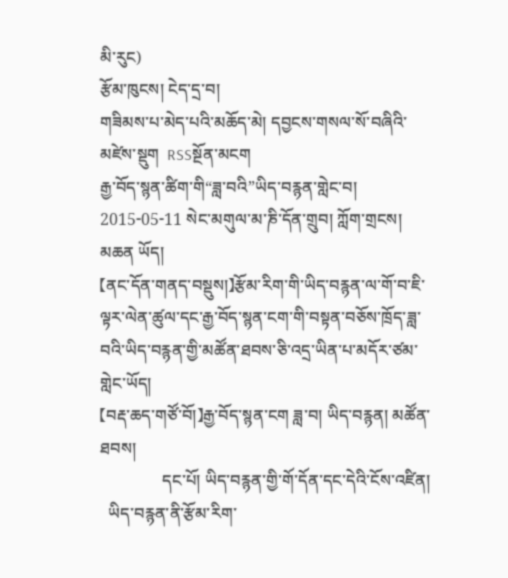མི་རུང)
རྩོམ་ཁུངས། ངེད་དྲ་བ།
གཟིམས་པ་མེད་པའི་མཆོད་མེ། དབྱངས་གསལ་སོ་བཞིའི་མཛེས་སྡུག  RSSསྔོན་མངག
རྒྱ་བོད་སྙན་ཚིག་གི“ཟླ་བའི”ཡིད་བརྙན་གླེང་བ།
2015-05-11 སེང་མགུལ་མ་ཎི་དོན་གྲུབ། ཀློག་གྲངས། མཆན ཡོད།
【ནང་དོན་གནད་བསྡུས།】རྩོམ་རིག་གི་ཡིད་བརྙན་ལ་གོ་བ་ཇི་ལྟར་ལེན་ཚུལ་དང་རྒྱ་བོད་སྙན་ངག་གི་བསྟན་བཅོས་ཁྲོད་ཟླ་བའི་ཡིད་བརྙན་གྱི་མཚོན་ཐབས་ཅི་འདྲ་ཡིན་པ་མདོར་ཙམ་གླེང་ཡོད།
【བརྡ་ཆད་གཙོ་བོ།】རྒྱ་བོད་སྙན་ངག ཟླ་བ། ཡིད་བརྙན། མཚོན་ཐབས།
               དང་པོ། ཡིད་བརྙན་གྱི་གོ་དོན་དང་དེའི་ངོས་འཛིན།
  ཡིད་བརྙན་ནི་རྩོམ་རིག་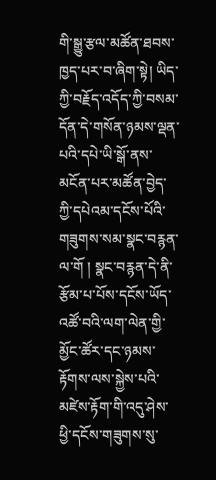གི་སྒྱུ་རྩལ་མཚོན་ཐབས་ཁྱད་པར་བ་ཞིག་སྟེ། ཡིད་ཀྱི་བརྗོད་འདོད་ཀྱི་བསམ་དོན་དེ་གསོན་ཉམས་ལྡན་པའི་དཔེ་ཡི་སྒོ་ནས་མངོན་པར་མཚོན་བྱེད་ཀྱི་དཔེའམ་དངོས་པོའི་གཟུགས་སམ་སྣང་བརྙན་ལ་གོ ། སྣང་བརྙན་དེ་ནི་རྩོམ་པ་པོས་དངོས་ཡོད་འཚོ་བའི་ལག་ལེན་གྱི་མྱོང་ཚོར་དང་ཉམས་རྟོགས་ལས་སྐྱེས་པའི་མཛེས་རྟོག་གི་འདུ་ཤེས་ཕྱི་དངོས་གཟུགས་སུ་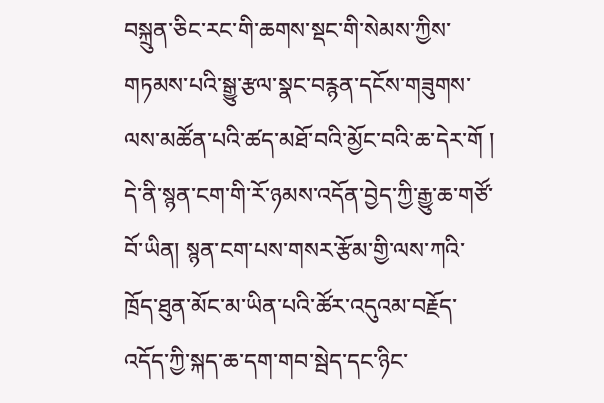བསྐྲུན་ཅིང་རང་གི་ཆགས་སྡང་གི་སེམས་ཀྱིས་གཏམས་པའི་སྒྱུ་རྩལ་སྣང་བརྙན་དངོས་གཟུགས་ལས་མཚོན་པའི་ཚད་མཐོ་བའི་མྱོང་བའི་ཆ་དེར་གོ ། དེ་ནི་སྙན་ངག་གི་རོ་ཉམས་འདོན་བྱེད་ཀྱི་རྒྱུ་ཆ་གཙོ་བོ་ཡིན། སྙན་ངག་པས་གསར་རྩོམ་གྱི་ལས་ཀའི་ཁྲོད་ཐུན་མོང་མ་ཡིན་པའི་ཚོར་འདུའམ་བརྗོད་འདོད་ཀྱི་སྐད་ཆ་དག་གབ་སྦེད་དང་ཉིང་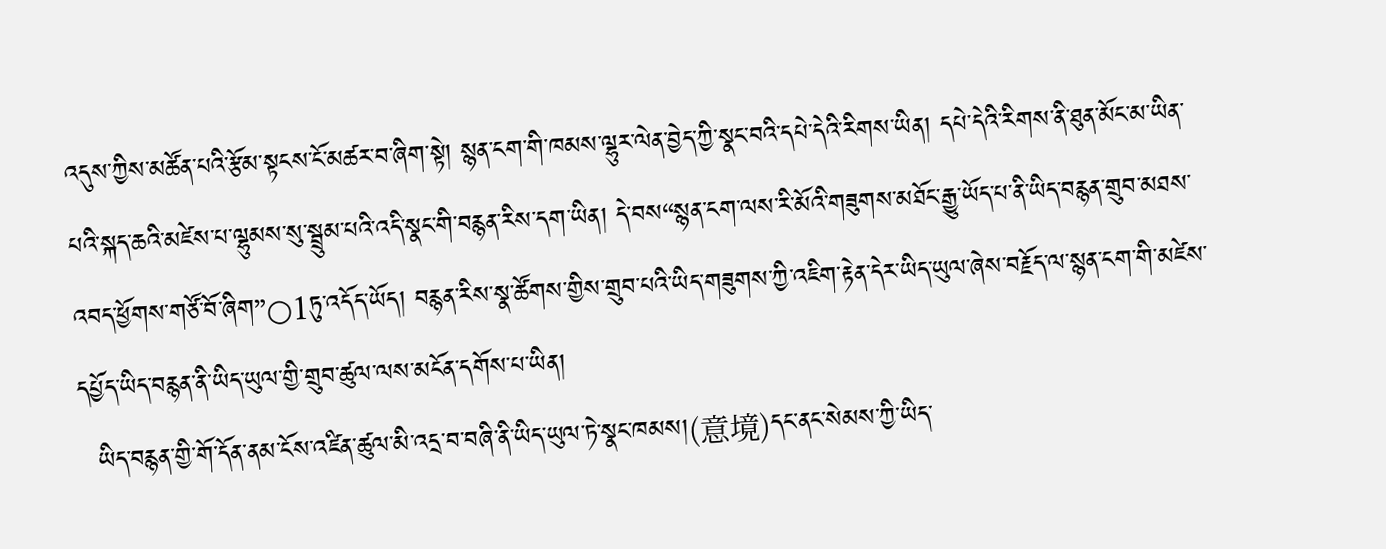འདུས་ཀྱིས་མཚོན་པའི་རྩོམ་སྟངས་ངོ་མཚར་བ་ཞིག་སྟེ། སྙན་ངག་གི་ཁམས་ལྷུར་ལེན་བྱེད་ཀྱི་སྣང་བའི་དཔེ་དེའི་རིགས་ཡིན། དཔེ་དེའི་རིགས་ནི་ཐུན་མོང་མ་ཡིན་པའི་སྐད་ཆའི་མཛེས་པ་ལྷུམས་སུ་སྦྲུམ་པའི་འདི་སྣང་གི་བརྙན་རིས་དག་ཡིན། དེ་བས“སྙན་ངག་ལས་རི་མོའི་གཟུགས་མཐོང་རྒྱུ་ཡོད་པ་ནི་ཡིད་བརྙན་གྲུབ་མཐས་འབད་ཕྱོགས་གཙོ་བོ་ཞིག”○1ཏུ་འདོད་ཡོད། བརྙན་རིས་སྣ་ཚོགས་གྱིས་གྲུབ་པའི་ཡིད་གཟུགས་ཀྱི་འཇིག་རྟེན་དེར་ཡིད་ཡུལ་ཞེས་བརྗོད་ལ་སྙན་ངག་གི་མཛེས་དཔྱོད་ཡིད་བརྙན་ནི་ཡིད་ཡུལ་གྱི་གྲུབ་ཚུལ་ལས་མངོན་དགོས་པ་ཡིན།
  ཡིད་བརྙན་གྱི་གོ་དོན་ནམ་ངོས་འཛིན་ཚུལ་མི་འདྲ་བ་བཞི་ནི་ཡིད་ཡུལ་ཏེ་སྣང་ཁམས།(意境)དང་ནང་སེམས་ཀྱི་ཡིད་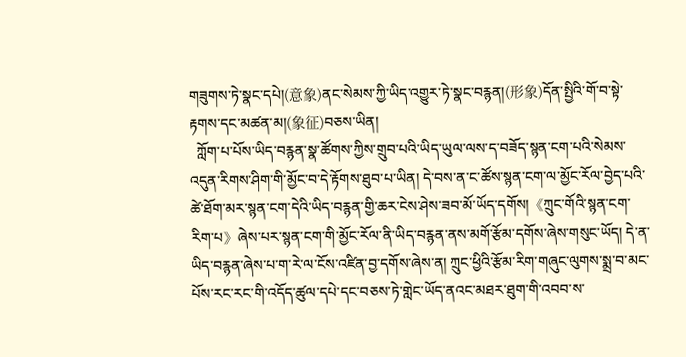གཟུགས་ཏེ་སྣང་དཔེ།(意象)ནང་སེམས་ཀྱི་ཡིད་འགྱུར་ཏེ་སྣང་བརྙན།(形象)དོན་སྤྱིའི་གོ་བ་སྟེ་རྟགས་དང་མཚན་མ།(象征)བཅས་ཡིན།
  ཀློག་པ་པོས་ཡིད་བརྙན་སྣ་ཚོགས་ཀྱིས་གྲུབ་པའི་ཡིད་ཡུལ་ལས་ད་བཟོད་སྙན་ངག་པའི་སེམས་འདུན་རིགས་ཤིག་གི་མྱོང་བ་དེ་རྟོགས་ཐུབ་པ་ཡིན། དེ་བས་ན་ང་ཚོས་སྙན་ངག་ལ་མྱོང་རོལ་བྱེད་པའི་ཚེ་ཐོག་མར་སྙན་ངག་དེའི་ཡིད་བརྙན་གྱི་ཆར་ངེས་ཤེས་ཟབ་མོ་ཡོད་དགོས།《ཀྲུང་གོའི་སྙན་ངག་རིག་པ》ཞེས་པར་སྙན་ངག་གི་མྱོང་རོལ་ནི་ཡིད་བརྙན་ནས་མགོ་རྩོམ་དགོས་ཞེས་གསུང་ཡོད། དེ་ན་ཡིད་བརྙན་ཞེས་པ་ག་རེ་ལ་ངོས་འཛིན་བྱ་དགོས་ཞེས་ན། ཀྲུང་ཕྱིའི་རྩོམ་རིག་གཞུང་ལུགས་སྨྲ་བ་མང་པོས་རང་རང་གི་འདོད་ཚུལ་དཔེ་དང་བཅས་ཏེ་གླེང་ཡོད་ནའང་མཐར་ཐུག་གི་འབབ་ས་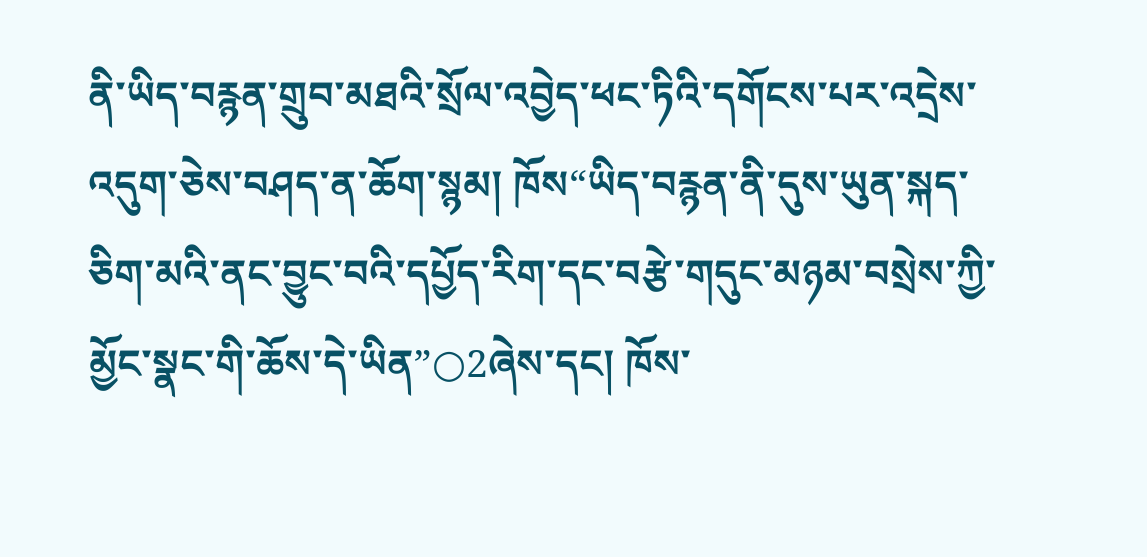ནི་ཡིད་བརྙན་གྲུབ་མཐའི་སྲོལ་འབྱེད་ཕང་ཏིའི་དགོངས་པར་འདྲེས་འདུག་ཅེས་བཤད་ན་ཆོག་སྙམ། ཁོས“ཡིད་བརྙན་ནི་དུས་ཡུན་སྐད་ཅིག་མའི་ནང་བྱུང་བའི་དཔྱོད་རིག་དང་བརྩེ་གདུང་མཉམ་བསྲེས་ཀྱི་མྱོང་སྣང་གི་ཆོས་དེ་ཡིན”○2ཞེས་དང། ཁོས་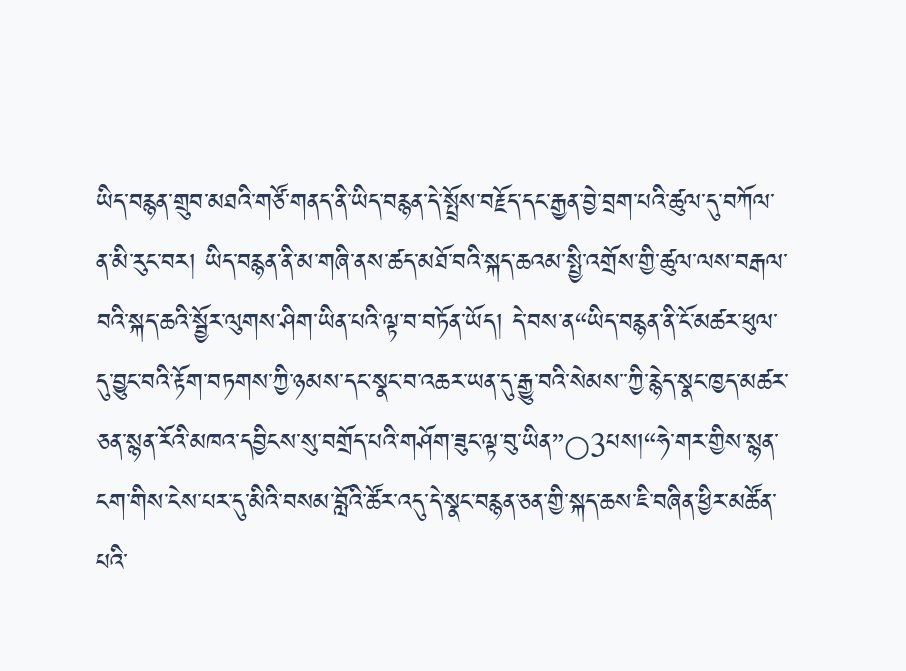ཡིད་བརྙན་གྲུབ་མཐའི་གཙོ་གནད་ནི་ཡིད་བརྙན་དེ་སྤྲོས་བརྗོད་དང་རྒྱན་བྱེ་བྲག་པའི་ཚུལ་དུ་བཀོལ་ན་མི་རུང་བར། ཡིད་བརྙན་ནི་མ་གཞི་ནས་ཚད་མཐོ་བའི་སྐད་ཆའམ་སྤྱི་འགྲོས་གྱི་ཚུལ་ལས་བརྒལ་བའི་སྐད་ཆའི་སྦྱོར་ལུགས་ཤིག་ཡིན་པའི་ལྟ་བ་བཏོན་ཡོད། དེ་བས་ན“ཡིད་བརྙན་ནི་ངོ་མཚར་ཕུལ་དུ་བྱུང་བའི་རྟོག་བཏགས་ཀྱི་ཉམས་དང་སྣང་བ་འཆར་ཡན་དུ་རྒྱུ་བའི་སེམས་་ཀྱི་རྙེད་སྣང་ཁྱད་མཚར་ཅན་སྙན་རོའི་མཁའ་དབྱིངས་སུ་བགྲོད་པའི་གཤོག་ཟུང་ལྟ་བུ་ཡིན”○3པས།“ཧེ་གར་གྱིས་སྙན་ངག་གིས་ངེས་པར་དུ་མིའི་བསམ་བློའི་ཚོར་འདུ་དེ་སྣང་བརྙན་ཅན་གྱི་སྐད་ཆས་ཇི་བཞིན་ཕྱིར་མཚོན་པའི་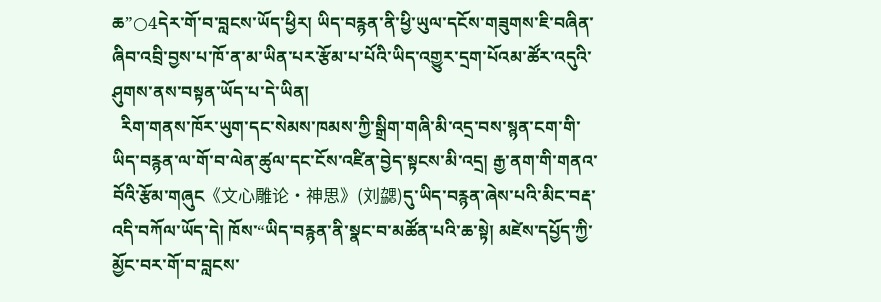ཆ”○4དེར་གོ་བ་བླངས་ཡོད་ཕྱིར། ཡིད་བརྙན་ནི་ཕྱི་ཡུལ་དངོས་གཟུགས་ཇི་བཞིན་ཞིབ་འབྲི་བྱས་པ་ཁོ་ན་མ་ཡིན་པར་རྩོམ་པ་པོའི་ཡིད་འགྱུར་དྲག་པོའམ་ཚོར་འདུའི་ཤུགས་ནས་བསྟན་ཡོད་པ་དེ་ཡིན།
  རིག་གནས་ཁོར་ཡུག་དང་སེམས་ཁམས་ཀྱི་སྒྲིག་གཞི་མི་འདྲ་བས་སྙན་ངག་གི་ཡིད་བརྙན་ལ་གོ་བ་ལེན་ཚུལ་དང་ངོས་འཛིན་བྱེད་སྟངས་མི་འདྲ། རྒྱ་ནག་གི་གནའ་བོའི་རྩོམ་གཞུང《文心雕论•神思》(刘勰)དུ་ཡིད་བརྙན་ཞེས་པའི་མིང་བརྡ་འདི་བཀོལ་ཡོད་དེ། ཁོས་“ཡིད་བརྙན་ནི་སྣང་བ་མཚོན་པའི་ཆ་སྟེ། མཛེས་དཔྱོད་ཀྱི་མྱོང་བར་གོ་བ་བླངས་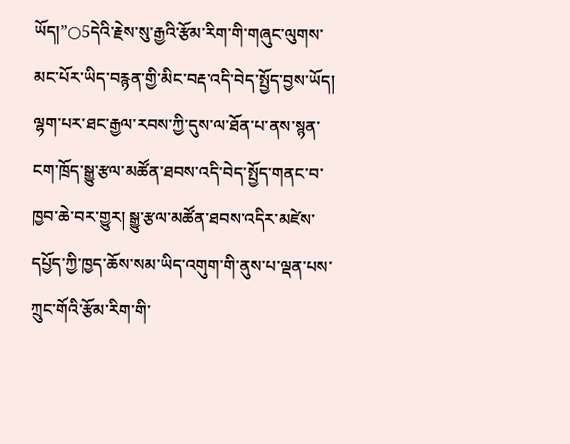ཡོད།”○5དེའི་རྗེས་སུ་རྒྱའི་རྩོམ་རིག་གི་གཞུང་ལུགས་མང་པོར་ཡིད་བརྙན་གྱི་མིང་བརྡ་འདི་བེད་སྤྱོད་བྱས་ཡོད། ལྷག་པར་ཐང་རྒྱལ་རབས་ཀྱི་དུས་ལ་ཐོན་པ་ནས་སྙན་ངག་ཁྲོད་སྒྱུ་རྩལ་མཚོན་ཐབས་འདི་བེད་སྤྱོད་གནང་བ་ཁྱབ་ཆེ་བར་གྱུར། སྒྱུ་རྩལ་མཚོན་ཐབས་འདིར་མཛེས་དཔྱོད་ཀྱི་ཁྱད་ཆོས་སམ་ཡིད་འགུག་གི་ནུས་པ་ལྡན་པས་ཀྲུང་གོའི་རྩོམ་རིག་གི་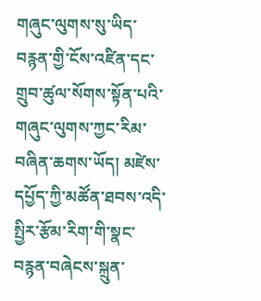གཞུང་ལུགས་སུ་ཡིད་བརྙན་གྱི་ངོས་འཛིན་དང་གྲུབ་ཚུལ་སོགས་སྟོན་པའི་གཞུང་ལུགས་ཀྱང་རིམ་བཞིན་ཆགས་ཡོད། མཛེས་དཔྱོད་ཀྱི་མཚོན་ཐབས་འདི་སྤྱིར་རྩོམ་རིག་གི་སྣང་བརྙན་བཞེངས་སྐྲུན་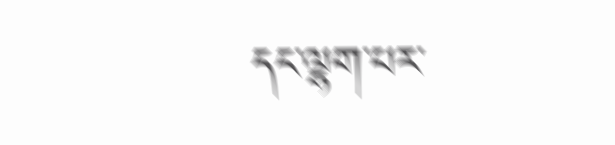དང་ལྷག་པར་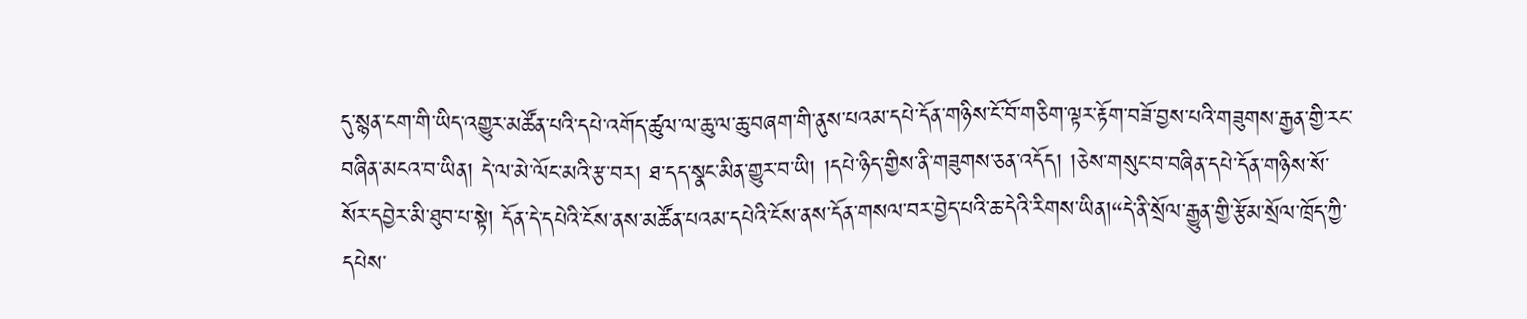དུ་སྙན་ངག་གི་ཡིད་འགྱུར་མཚོན་པའི་དཔེ་འགོད་ཚུལ་ལ་ཆུ་ལ་ཆུ་བཞག་གི་ནུས་པའམ་དཔེ་དོན་གཉིས་ངོ་བོ་གཅིག་ལྟར་རྟོག་བཟོ་བྱས་པའི་གཟུགས་རྒྱན་གྱི་རང་བཞིན་མངའ་བ་ཡིན། དེ་ལ་མེ་ལོང་མའི་རྩ་བར། ཐ་དད་སྣང་མིན་གྱུར་བ་ཡི། །དཔེ་ཉིད་གྱིས་ནི་གཟུགས་ཅན་འདོད། །ཅེས་གསུང་བ་བཞིན་དཔེ་དོན་གཉིས་སོ་སོར་དབྱེར་མི་ཐུབ་པ་སྟེ། དོན་དེ་དཔེའི་ངོས་ནས་མཚོན་པའམ་དཔེའི་ངོས་ནས་དོན་གསལ་བར་བྱེད་པའི་ཆ་དེའི་རིགས་ཡིན།“དེ་ནི་སྲོལ་རྒྱུན་གྱི་རྩོམ་སྲོལ་ཁྲོད་ཀྱི་དཔེས་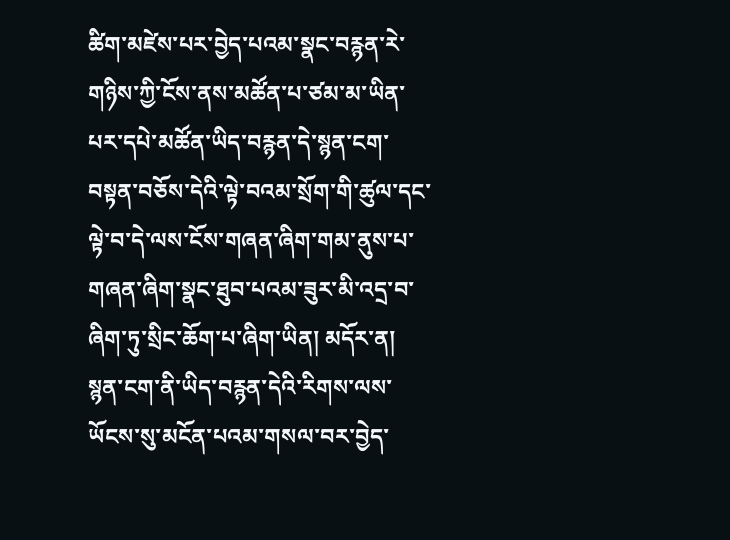ཚིག་མཛེས་པར་བྱེད་པའམ་སྣང་བརྙན་རེ་གཉིས་ཀྱི་ངོས་ནས་མཚོན་པ་ཙམ་མ་ཡིན་པར་དཔེ་མཚོན་ཡིད་བརྙན་དེ་སྙན་ངག་བསྟན་བཅོས་དེའི་ལྟེ་བའམ་སྲོག་གི་ཚུལ་དང་ལྟེ་བ་དེ་ལས་ངོས་གཞན་ཞིག་གམ་ནུས་པ་གཞན་ཞིག་སྣང་ཐུབ་པའམ་ཟུར་མི་འདྲ་བ་ཞིག་ཏུ་སྲིང་ཆོག་པ་ཞིག་ཡིན། མདོར་ན། སྙན་ངག་ནི་ཡིད་བརྙན་དེའི་རིགས་ལས་ཡོངས་སུ་མངོན་པའམ་གསལ་བར་བྱེད་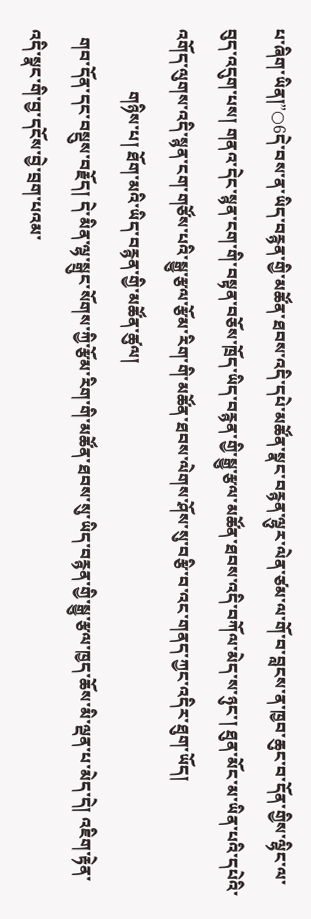པ་ཞིག་ཡིན།”○6དེ་བས་ན་ཡིད་བརྙན་གྱི་མཚོན་ཐབས་འདི་དཔེ་མཚོན་སྣང་བརྙན་ལྷུར་ལེན་ཙམ་ལ་གོ་བ་བླངས་ན་ཁྱབ་ཆུང་བ་དོན་གྱིས་ལྷིང་ལ་བུད་འདུག་པས། གནའ་དེང་སྙན་ངག་གི་བསྟན་བཅོས་ཁྲོད་ཡིད་བརྙན་གྱི་སྒྱུ་རྩལ་མཚོན་ཐབས་འདི་བཀོལ་མེད་ས་ཉུང་། ཐུན་མོང་མ་ཡིན་པའི་དཔེའི་འགོད་ལུགས་འདི་སྙན་ངག་གཙོས་པའི་སྒྱུ་རྩལ་རྩོམ་རིག་གི་མཚོན་ཐབས་ལེགས་ཤོས་སུ་བརྩི་བ་འང་གནད་ཀྱང་འདིར་ཐུག་ཡོད།
               གཉིས་པ། ཐོག་མའི་ཡིད་བརྙན་གྱི་མཚོན་ཚུལ།
  གབ་དོན་དང་བསྡུས་བརྗོད། དེ་མིན་ལྷ་སྒྲུང་སོགས་ཀྱི་རྩོམ་རིག་གི་མཚོན་ཐབས་སུ་ཡིད་བརྙན་གྱི་སྒྱུ་རྩལ་ཁྱད་ཆོས་མི་ལྡན་པ་མེད་དེ། འཇིག་རྟེན་འདི་སྣང་གི་བྱ་དངོས་བྱེ་བྲག་པའམ་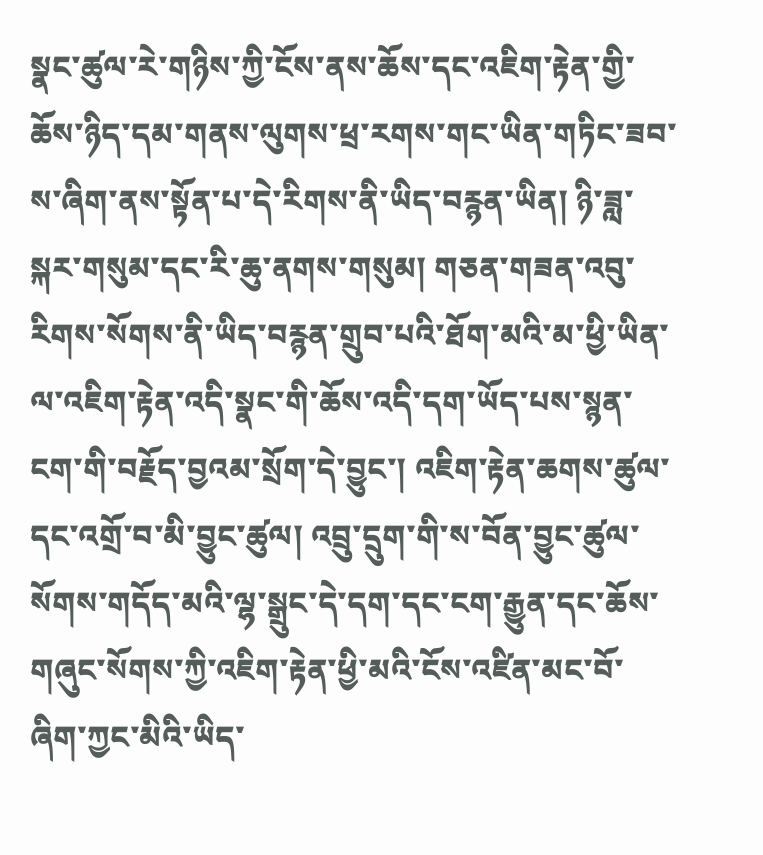སྣང་ཚུལ་རེ་གཉིས་ཀྱི་ངོས་ནས་ཆོས་དང་འཇིག་རྟེན་གྱི་ཆོས་ཉིད་དམ་གནས་ལུགས་ཕྲ་རགས་གང་ཡིན་གཏིང་ཟབ་ས་ཞིག་ནས་སྟོན་པ་དེ་རིགས་ནི་ཡིད་བརྙན་ཡིན། ཉི་ཟླ་སྐར་གསུམ་དང་རི་ཆུ་ནགས་གསུམ། གཅན་གཟན་འབུ་རིགས་སོགས་ནི་ཡིད་བརྙན་གྲུབ་པའི་ཐོག་མའི་མ་ཕྱི་ཡིན་ལ་འཇིག་རྟེན་འདི་སྣང་གི་ཆོས་འདི་དག་ཡོད་པས་སྙན་ངག་གི་བརྗོད་བྱའམ་སྲོག་དེ་བྱུང་། འཇིག་རྟེན་ཆགས་ཚུལ་དང་འགྲོ་བ་མི་བྱུང་ཚུལ། འབྲུ་དྲུག་གི་ས་བོན་བྱུང་ཚུལ་སོགས་གདོད་མའི་ལྷ་སྒྲུང་དེ་དག་དང་ངག་རྒྱུན་དང་ཆོས་གཞུང་སོགས་ཀྱི་འཇིག་རྟེན་ཕྱི་མའི་ངོས་འཛིན་མང་བོ་ཞིག་ཀྱང་མིའི་ཡིད་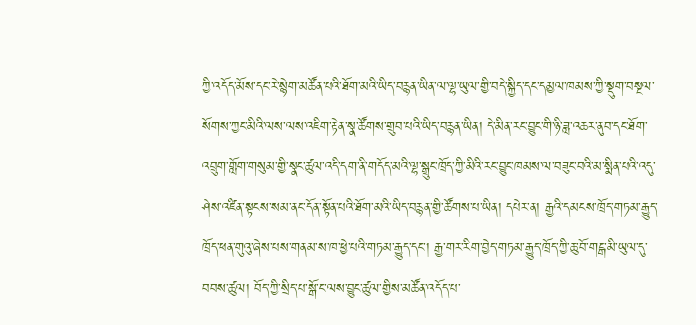ཀྱི་འདོད་མོས་དང་རེ་སྙེག་མཚོན་པའི་ཐོག་མའི་ཡིད་བརྙན་ཡིན་ལ་ལྷ་ཡུལ་གྱི་བདེ་སྐྱིད་དང་དམྱལ་ཁམས་ཀྱི་སྡུག་བསྔལ་སོགས་ཀྱང་མིའི་ལས་ལས་འཇིག་རྟེན་སྣ་ཚོགས་གྲུབ་པའི་ཡིད་བརྙན་ཡིན། དེ་མིན་རང་བྱུང་གི་ཉི་ཟླ་འཆར་ནུབ་དང་ཐོག་འབྲུག་གློག་གསུམ་གྱི་སྣང་ཚུལ་འདི་དག་ནི་གདོད་མའི་ལྷ་སྒྲུང་ཁྲོད་ཀྱི་མིའི་རང་བྱུང་ཁམས་ལ་བཟུང་བའི་མ་སྨིན་པའི་འདུ་ཤེས་འཛིན་སྟངས་སམ་ནང་དོན་སྟོན་པའི་ཐོག་མའི་ཡིད་བརྙན་གྱི་ཚོགས་པ་ཡིན། དཔེར་ན། རྒྱའི་དམངས་ཁྲོད་གཏམ་རྒྱུད་ཁྲོད་ཕན་གུའུ་ཞེས་པས་གནམ་ས་ཁ་ཕྱེ་པའི་གཏམ་རྒྱུད་དང་། རྒྱ་གར་རིག་བྱེད་གཏམ་རྒྱུད་ཁྲོད་ཀྱི་ཆུ་བོ་གངྒ་མི་ཡུལ་དུ་བབས་ཚུལ། བོད་ཀྱི་སྲིད་པ་སྒོ་ང་ལས་བྱུང་ཚུལ་གྱིས་མཚོན་འདོད་པ་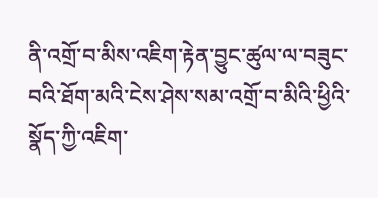ནི་འགྲོ་བ་མིས་འཇིག་རྟེན་བྱུང་ཚུལ་ལ་བཟུང་བའི་ཐོག་མའི་ངེས་ཤེས་སམ་འགྲོ་བ་མིའི་ཕྱིའི་སྣོད་ཀྱི་འཇིག་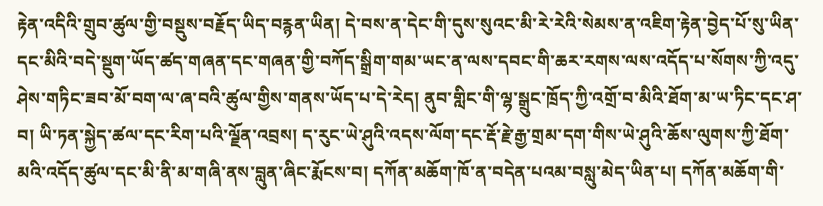རྟེན་འདིའི་གྲུབ་ཚུལ་གྱི་བསྡུས་བརྗོད་ཡིད་བརྙན་ཡིན། དེ་བས་ན་དེང་གི་དུས་སུའང་མི་རེ་རེའི་སེམས་ན་འཇིག་རྟེན་བྱེད་པོ་སུ་ཡིན་དང་མིའི་བདེ་སྡུག་ཡོད་ཚད་གཞན་དང་གཞན་གྱི་བཀོད་སྒྲིག་གམ་ཡང་ན་ལས་དབང་གི་ཆར་རགས་ལས་འདོད་པ་སོགས་ཀྱི་འདུ་ཤེས་གཏིང་ཟབ་མོ་བག་ལ་ཞ་བའི་ཚུལ་གྱིས་གནས་ཡོད་པ་དེ་རེད། ནུབ་གླིང་གི་ལྷ་སྒྲུང་ཁྲོད་ཀྱི་འགྲོ་བ་མིའི་ཐོག་མ་ཡ་ཏིང་དང་ཤ་བ། ཡི་ཏན་སྐྱེད་ཚལ་དང་རིག་པའི་ལྗོན་འབྲས། ད་རུང་ཡེ་ཤུའི་འདས་ལོག་དང་རྡོ་རྗེ་རྒྱ་གྲམ་དག་གིས་ཡེ་ཤུའི་ཆོས་ལུགས་ཀྱི་ཐོག་མའི་འདོད་ཚུལ་དང་མི་ནི་མ་གཞི་ནས་བླུན་ཞིང་རྨོངས་བ། དཀོན་མཆོག་ཁོ་ན་བདེན་པའམ་བསླུ་མེད་ཡིན་པ། དཀོན་མཆོག་གི་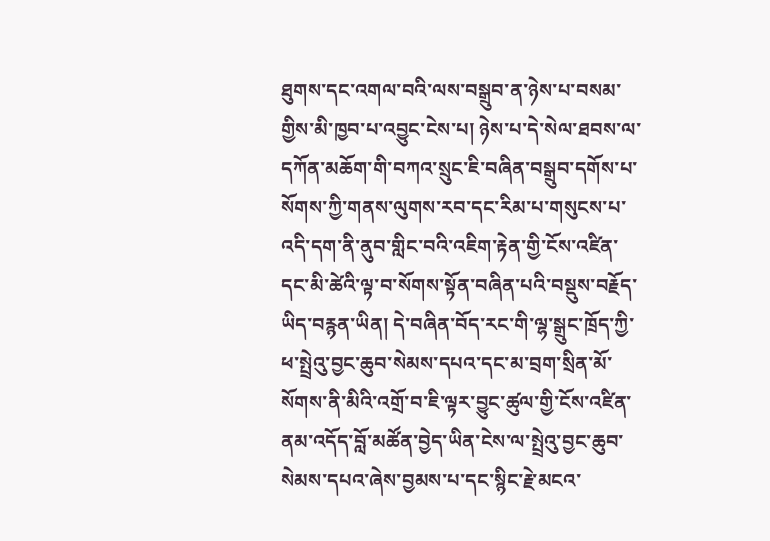ཐུགས་དང་འགལ་བའི་ལས་བསྒྲུབ་ན་ཉེས་པ་བསམ་གྱིས་མི་ཁྱབ་པ་འབྱུང་ངེས་པ། ཉེས་པ་དེ་སེལ་ཐབས་ལ་དཀོན་མཆོག་གི་བཀའ་སྲུང་ཇི་བཞིན་བསྒྲུབ་དགོས་པ་སོགས་ཀྱི་གནས་ལུགས་རབ་དང་རིམ་པ་གསུངས་པ་འདི་དག་ནི་ནུབ་གླིང་བའི་འཇིག་རྟེན་གྱི་ངོས་འཛིན་དང་མི་ཚེའི་ལྟ་བ་སོགས་སྟོན་བཞིན་པའི་བསྡུས་བརྗོད་ཡིད་བརྙན་ཡིན། དེ་བཞིན་བོད་རང་གི་ལྷ་སྒྲུང་ཁྲོད་ཀྱི་ཕ་སྤྲེའུ་བྱང་ཆུབ་སེམས་དཔའ་དང་མ་བྲག་སྲིན་མོ་སོགས་ནི་མིའི་འགྲོ་བ་ཇི་ལྟར་བྱུང་ཚུལ་གྱི་ངོས་འཛིན་ནམ་འདོད་བློ་མཚོན་བྱེད་ཡིན་ངེས་ལ་སྤྲེའུ་བྱང་ཆུབ་སེམས་དཔའ་ཞེས་བྱམས་པ་དང་སྙིང་རྗེ་མངའ་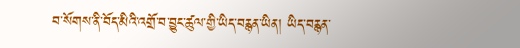བ་སོགས་ནི་བོད་མིའི་འགྲོ་བ་བྱུང་ཚུལ་གྱི་ཡིད་བརྙན་ཡིན། ཡིད་བརྙན་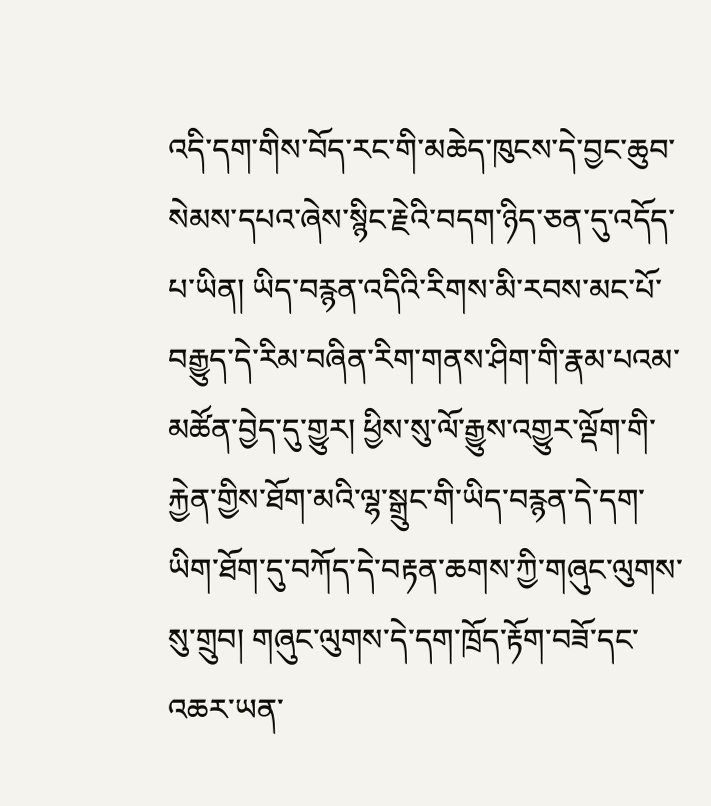འདི་དག་གིས་བོད་རང་གི་མཆེད་ཁུངས་དེ་བྱང་ཆུབ་སེམས་དཔའ་ཞེས་སྙིང་རྗེའི་བདག་ཉིད་ཅན་དུ་འདོད་པ་ཡིན། ཡིད་བརྙན་འདིའི་རིགས་མི་རབས་མང་པོ་བརྒྱུད་དེ་རིམ་བཞིན་རིག་གནས་ཤིག་གི་རྣམ་པའམ་མཚོན་བྱེད་དུ་གྱུར། ཕྱིས་སུ་ལོ་རྒྱུས་འགྱུར་ལྡོག་གི་རྐྱེན་གྱིས་ཐོག་མའི་ལྷ་སྒྲུང་གི་ཡིད་བརྙན་དེ་དག་ཡིག་ཐོག་དུ་བཀོད་དེ་བརྟན་ཆགས་ཀྱི་གཞུང་ལུགས་སུ་གྲུབ། གཞུང་ལུགས་དེ་དག་ཁྲོད་རྟོག་བཟོ་དང་འཆར་ཡན་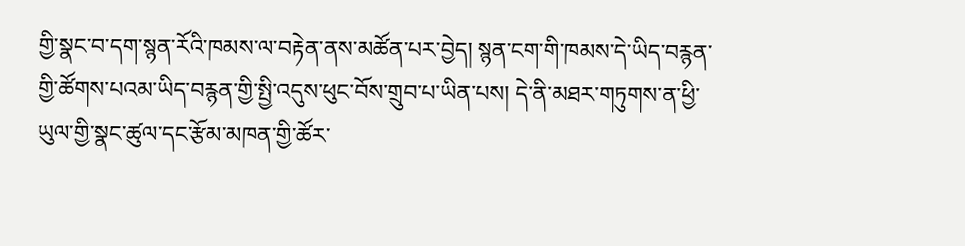གྱི་སྣང་བ་དག་སྙན་རོའི་ཁམས་ལ་བརྟེན་ནས་མཚོན་པར་བྱེད། སྙན་ངག་གི་ཁམས་དེ་ཡིད་བརྙན་གྱི་ཚོགས་པའམ་ཡིད་བརྙན་གྱི་སྤྱི་འདུས་ཕུང་བོས་གྲུབ་པ་ཡིན་པས། དེ་ནི་མཐར་གཏུགས་ན་ཕྱི་ཡུལ་གྱི་སྣང་ཚུལ་དང་རྩོམ་མཁན་གྱི་ཚོར་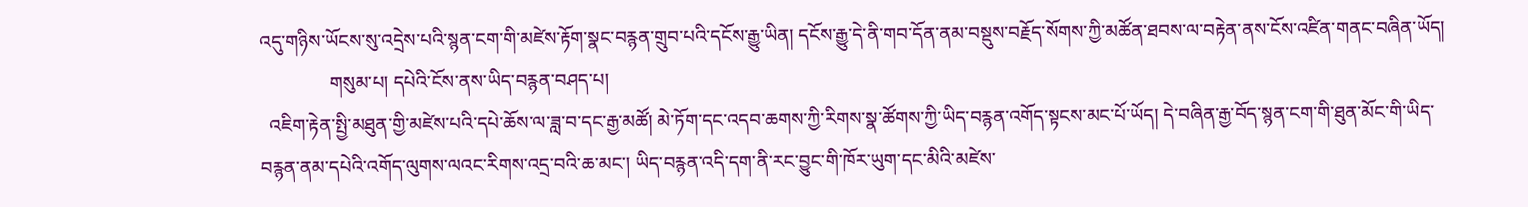འདུ་གཉིས་ཡོངས་སུ་འདྲེས་པའི་སྙན་ངག་གི་མཛེས་རྟོག་སྣང་བརྙན་གྲུབ་པའི་དངོས་རྒྱུ་ཡིན། དངོས་རྒྱུ་དེ་ནི་གབ་དོན་ནམ་བསྡུས་བརྗོད་སོགས་ཀྱི་མཚོན་ཐབས་ལ་བརྟེན་ནས་ངོས་འཛིན་གནང་བཞིན་ཡོད།
               གསུམ་པ། དཔེའི་ངོས་ནས་ཡིད་བརྙན་བཤད་པ།
  འཇིག་རྟེན་སྤྱི་མཐུན་གྱི་མཛེས་པའི་དཔེ་ཆོས་ལ་ཟླ་བ་དང་རྒྱ་མཚོ། མེ་ཏོག་དང་འདབ་ཆགས་ཀྱི་རིགས་སྣ་ཚོགས་ཀྱི་ཡིད་བརྙན་འགོད་སྟངས་མང་པོ་ཡོད། དེ་བཞིན་རྒྱ་བོད་སྙན་ངག་གི་ཐུན་མོང་གི་ཡིད་བརྙན་ནམ་དཔེའི་འགོད་ལུགས་ལའང་རིགས་འདྲ་བའི་ཆ་མང་། ཡིད་བརྙན་འདི་དག་ནི་རང་བྱུང་གི་ཁོར་ཡུག་དང་མིའི་མཛེས་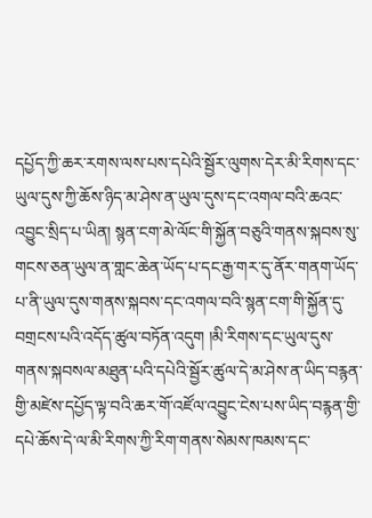དཔྱོད་ཀྱི་ཆར་རགས་ལས་པས་དཔེའི་སྦྱོར་ལུགས་དེར་མི་རིགས་དང་ཡུལ་དུས་ཀྱི་ཆོས་ཉིད་མ་ཤེས་ན་ཡུལ་དུས་དང་འགལ་བའི་ཆའང་འབྱུང་སྲིད་པ་ཡིན། སྙན་ངག་མེ་ལོང་གི་སྐྱོན་བཅུའི་གནས་སྐབས་སུ་གངས་ཅན་ཡུལ་ན་གླང་ཆེན་ཡོད་པ་དང་རྒྱ་གར་དུ་ནོར་གནག་ཡོད་པ་ནི་ཡུལ་དུས་གནས་སྐབས་དང་འགལ་བའི་སྙན་ངག་གི་སྐྱོན་དུ་བགྲངས་པའི་འདོད་ཚུལ་བཏོན་འདུག །མི་རིགས་དང་ཡུལ་དུས་གནས་སྐབསལ་མཐུན་པའི་དཔེའི་སྦྱོར་ཚུལ་དེ་མ་ཤེས་ན་ཡིད་བརྙན་གྱི་མཛེས་དཔྱོད་ལྟ་བའི་ཆར་གོ་འཛོལ་འབྱུང་ངེས་པས་ཡིད་བརྙན་གྱི་དཔེ་ཆོས་དེ་ལ་མི་རིགས་ཀྱི་རིག་གནས་སེམས་ཁམས་དང་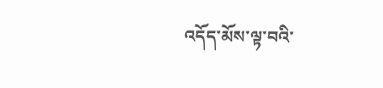འདོད་མོས་ལྟ་བའི་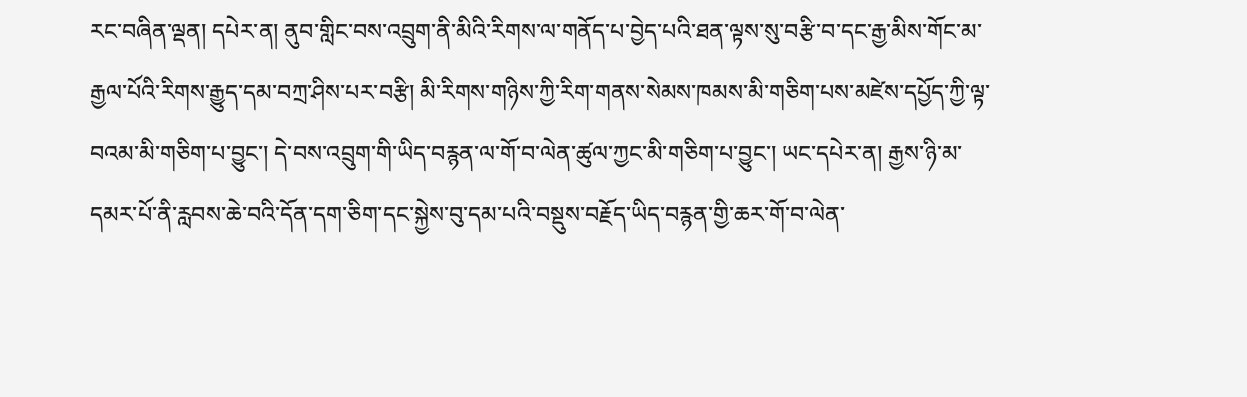རང་བཞིན་ལྡན། དཔེར་ན། ནུབ་གླིང་བས་འབྲུག་ནི་མིའི་རིགས་ལ་གནོད་པ་བྱེད་པའི་ཐན་ལྟས་སུ་བརྩི་བ་དང་རྒྱ་མིས་གོང་མ་རྒྱལ་པོའི་རིགས་རྒྱུད་དམ་བཀྲ་ཤིས་པར་བརྩི། མི་རིགས་གཉིས་ཀྱི་རིག་གནས་སེམས་ཁམས་མི་གཅིག་པས་མཛེས་དཔྱོད་ཀྱི་ལྟ་བའམ་མི་གཅིག་པ་བྱུང་། དེ་བས་འབྲུག་གི་ཡིད་བརྙན་ལ་གོ་བ་ལེན་ཚུལ་ཀྱང་མི་གཅིག་པ་བྱུང་། ཡང་དཔེར་ན། རྒྱས་ཉི་མ་དམར་པོ་ནི་རླབས་ཆེ་བའི་དོན་དག་ཅིག་དང་སྐྱེས་བུ་དམ་པའི་བསྡུས་བརྗོད་ཡིད་བརྙན་གྱི་ཆར་གོ་བ་ལེན་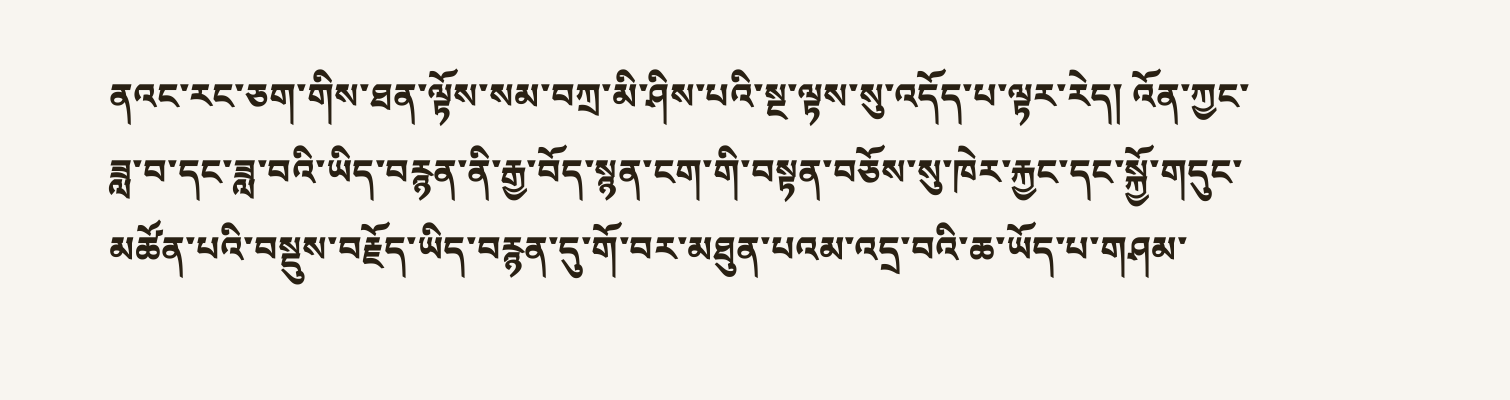ནའང་རང་ཅག་གིས་ཐན་ལྟོས་སམ་བཀྲ་མི་ཤིས་པའི་སྔ་ལྟས་སུ་འདོད་པ་ལྟར་རེད། འོན་ཀྱང་ཟླ་བ་དང་ཟླ་བའི་ཡིད་བརྙན་ནི་རྒྱ་བོད་སྙན་ངག་གི་བསྟན་བཅོས་སུ་ཁེར་རྐྱང་དང་སྐྱོ་གདུང་མཚོན་པའི་བསྡུས་བརྗོད་ཡིད་བརྙན་དུ་གོ་བར་མཐུན་པའམ་འདྲ་བའི་ཆ་ཡོད་པ་གཤམ་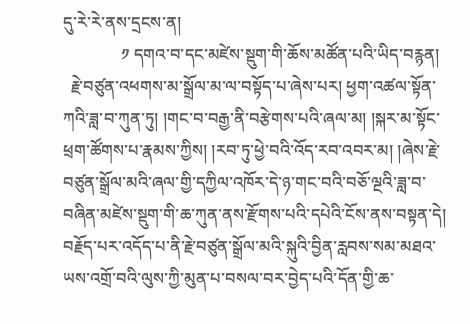དུ་རེ་རེ་ནས་དྲངས་ན།
              ༡ དགའ་བ་དང་མཛེས་སྡུག་གི་ཆོས་མཚོན་པའི་ཡིད་བརྙན།
  རྗེ་བཙུན་འཕགས་མ་སྒྲོལ་མ་ལ་བསྟོད་པ་ཞེས་པར། ཕྱག་འཚལ་སྟོན་ཀའི་ཟླ་བ་ཀུན་ཏུ། །གང་བ་བརྒྱ་ནི་བརྩེགས་པའི་ཞལ་མ། །སྐར་མ་སྟོང་ཕྲག་ཚོགས་པ་རྣམས་ཀྱིས། །རབ་ཏུ་ཕྱེ་བའི་འོད་རབ་འབར་མ། །ཞེས་རྗེ་བཙུན་སྒྲོལ་མའི་ཞལ་གྱི་དཀྱིལ་འཁོར་དེ་ཉ་གང་བའི་བཅོ་ལྔའི་ཟླ་བ་བཞིན་མཛེས་སྡུག་གི་ཆ་ཀུན་ནས་རྫོགས་པའི་དཔེའི་ངོས་ནས་བསྟན་དེ། བརྗོད་པར་འདོད་པ་ནི་རྗེ་བཙུན་སྒྲོལ་མའི་སྐུའི་བྱིན་རླབས་སམ་མཐའ་ཡས་འགྲོ་བའི་ལུས་ཀྱི་མུན་པ་བསལ་བར་བྱེད་པའི་དོན་གྱི་ཆ་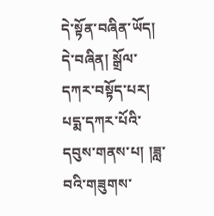དེ་སྟོན་བཞིན་ཡོད། དེ་བཞིན། སྒྲོལ་དཀར་བསྟོད་པར། པདྨ་དཀར་པོའི་དབུས་གནས་པ། །ཟླ་བའི་གཟུགས་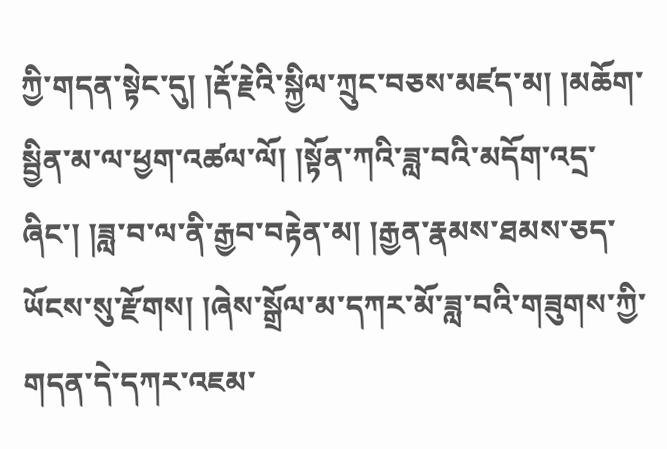ཀྱི་གདན་སྟེང་དུ། །རྡོ་རྗེའི་སྐྱིལ་ཀྲུང་བཅས་མཛད་མ། །མཆོག་སྦྱིན་མ་ལ་ཕྱག་འཚལ་ལོ། །སྟོན་ཀའི་ཟླ་བའི་མདོག་འདྲ་ཞིང་། །ཟླ་བ་ལ་ནི་རྒྱབ་བརྟེན་མ། །རྒྱན་རྣམས་ཐམས་ཅད་ཡོངས་སུ་རྫོགས། །ཞེས་སྒྲོལ་མ་དཀར་མོ་ཟླ་བའི་གཟུགས་ཀྱི་གདན་དེ་དཀར་འཇམ་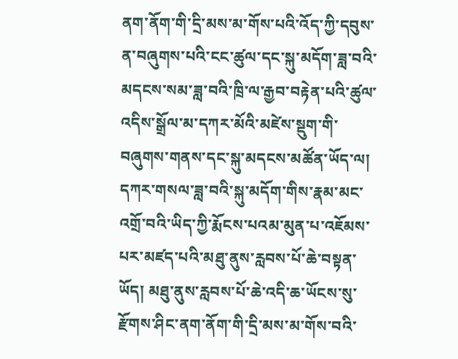ནག་ནོག་གི་དྲི་མས་མ་གོས་པའི་འོད་ཀྱི་དབུས་ན་བཞུགས་པའི་ངང་ཚུལ་དང་སྐུ་མདོག་ཟླ་བའི་མདངས་སམ་ཟླ་བའི་ཁྲི་ལ་རྒྱབ་བརྟེན་པའི་ཚུལ་འདིས་སྒྲོལ་མ་དཀར་མོའི་མཛེས་སྡུག་གི་བཞུགས་གནས་དང་སྐུ་མདངས་མཚོན་ཡོད་ལ། དཀར་གསལ་ཟླ་བའི་སྐུ་མདོག་གིས་རྣམ་མང་འགྲོ་བའི་ཡིད་ཀྱི་རྨོངས་པའམ་མུན་པ་འཇོམས་པར་མཛད་པའི་མཐུ་ནུས་རླབས་པོ་ཆེ་བསྟན་ཡོད། མཐུ་ནུས་རླབས་པོ་ཆེ་འདི་ཆ་ཡོངས་སུ་རྫོགས་ཤིང་ནག་ནོག་གི་དྲི་མས་མ་གོས་བའི་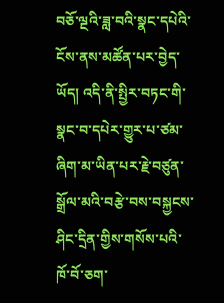བཅོ་ལྔའི་ཟླ་བའི་སྣང་དཔེའི་ངོས་ནས་མཚོན་པར་བྱེད་ཡོད། འདི་ནི་སྤྱིར་བཏང་གི་སྣང་བ་དཔེར་གྱུར་པ་ཙམ་ཞིག་མ་ཡིན་པར་རྗེ་བཙུན་སྒྲོལ་མའི་བརྩེ་བས་བསྐྱངས་ཤིང་དྲིན་གྱིས་གསོས་པའི་ཁོ་བོ་ཅག་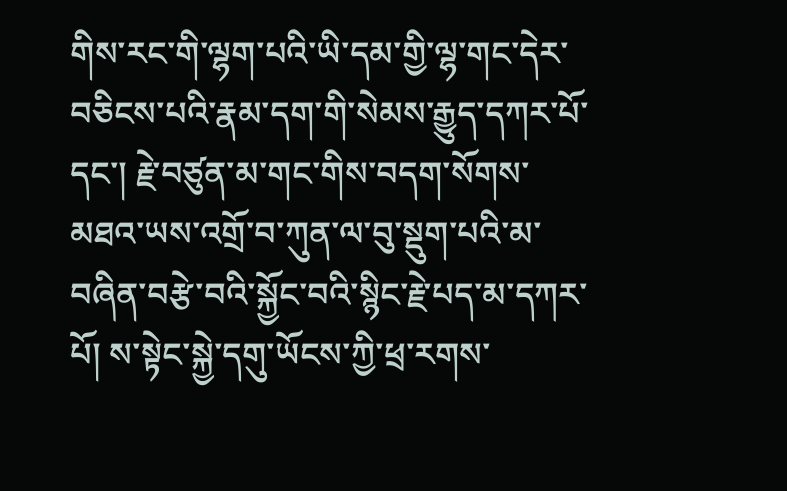གིས་རང་གི་ལྷག་པའི་ཡི་དམ་གྱི་ལྷ་གང་དེར་བཅིངས་པའི་རྣམ་དག་གི་སེམས་རྒྱུད་དཀར་པོ་དང་། རྗེ་བཙུན་མ་གང་གིས་བདག་སོགས་མཐའ་ཡས་འགྲོ་བ་ཀུན་ལ་བུ་སྡུག་པའི་མ་བཞིན་བརྩེ་བའི་སྐྱོང་བའི་སྙིང་རྗེ་པད་མ་དཀར་པོ། ས་སྟེང་སྐྱེ་དགུ་ཡོངས་ཀྱི་ཕྲ་རགས་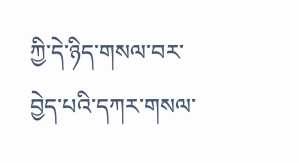ཀྱི་དེ་ཉིད་གསལ་བར་བྱེད་པའི་དཀར་གསལ་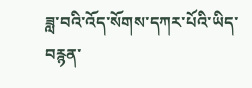ཟླ་བའི་འོད་སོགས་དཀར་པོའི་ཡིད་བརྙན་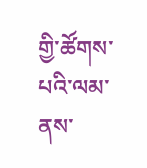གྱི་ཚོགས་པའི་ལམ་ནས་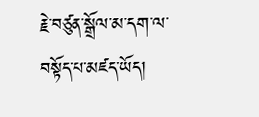རྗེ་བཙུན་སྒྲོལ་མ་དག་ལ་བསྟོད་པ་མཛད་ཡོད།